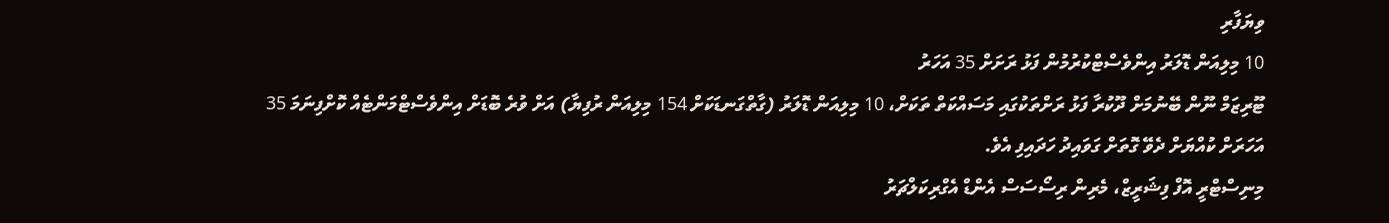ވިޔަފާރި
10 މިލިއަން ޑޮލަރު އިންވެސްޓްކުރުމުން ފަޅު ރަށަށް 35 އަހަރު
ޓޫރިޒަމް ނޫން ބޭނުމަށް ދޫކުރާ ފަޅު ރަށްތަކުގައި މަސައްކަތް ތަކަށް، 10 މިލިއަން ޑޮލަރު (ގާތްގަނޑަކަށް 154 މިލިއަން ރުފިޔާ) އަށް ވުރެ ބޮޑަށް އިންވެސްޓްމަންޓެއް ކޮށްފިނަމަ 35 އަހަރަށް ކުއްޔަށް ދެވޭ ގޮތަށް ގަވައިދު ހަދައިފި އެވެ.
މިނިސްޓްރީ އޮފް ފިޝަރީޒް، މެރިން ރިސޯސަސް އެންޑް އެގްރިކަލްޗަރު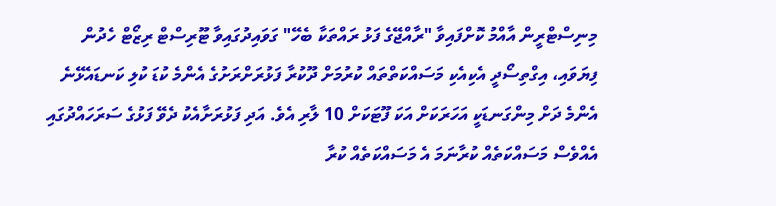މިނިސްޓްރީން އާއްމު ކޮށްފައިވާ "ރާއްޖޭގެ ފަޅު ރައްތަކާ ބެހޭ" ގަވައިދުގައިވާ ޓޫރިސްޓް ރިޒޯޓް ހެދުން ފިޔަވައި، އިގްތިސޯދީ އެކިއެކި މަސައްކަތްތައް ކުރުމަށް ދޫކުރާ ފަޅުރަށްރަށުގެ އެންމެ ކުޑަ ކުލި ކަނޑައެޅޭނެ އެންމެ ދަށް މިންގަނޑަކީ އަހަރަކަށް އަކަ ފޫޓަކަށް 10 ލާރި އެވެ. އަދި ފަޅުރަށާއެކު ދެވޭ ފަޅުގެ ސަރަހައްދުގައި އެއްވެސް މަސައްކަތެއް ކުރާނަމަ އެ މަސައްކަތެއް ކުރާ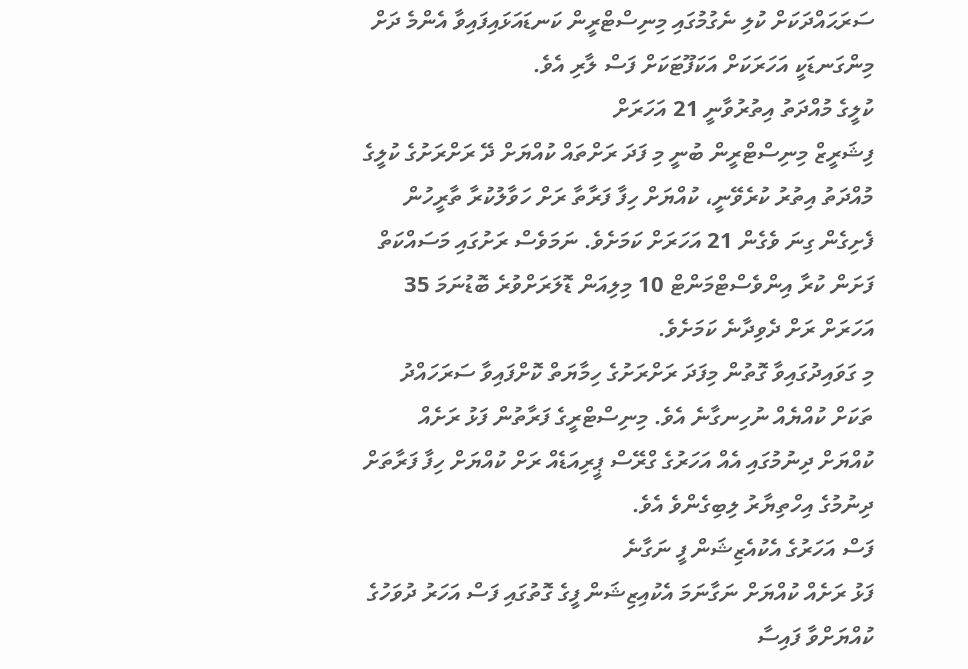ސަރަޙައްދަކަށް ކުލި ނެގުމުގައި މިނިސްޓްރީން ކަނޑައަޅައިފައިވާ އެންމެ ދަށް މިންގަނޑަކީ އަހަރަކަށް އަކަފޫޓަކަށް ފަސް ލާރި އެވެ.
ކުލީގެ މުއްދަތު އިތުރުވާނީ 21 އަހަރަށް
ފިޝަރީޒް މިނިސްޓްރީން ބުނީ މި ފަދަ ރަށްތައް ކުއްޔަށް ދޭ ރަށްރަށުގެ ކުލީގެ މުއްދަތު އިތުރު ކުރެވޭނީ، ކުއްޔަށް ހިފާ ފަރާތާ ރަށް ހަވާލުކުރާ ތާރީހުން ފެށިގެން ގިނަ ވެގެން 21 އަހަރަށް ކަމަށެވެ. ނަމަވެސް ރަށުގައި މަސައްކަތް ފަށަން ކުރާ އިންވެސްޓްމަންޓް 10 މިލިއަން ޑޮލަރަށްވުރެ ބޮޑުނަމަ 35 އަހަރަށް ރަށް ދެވިދާނެ ކަމަށެވެ.
މި ގަވައިދުގައިވާ ގޮތުން މިފަދަ ރަށްރަށުގެ ހިމާޔަތް ކޮށްފައިވާ ސަރަހައްދު ތަކަށް ކުއްޔެއް ނުހިނގާނެ އެވެ. މިނިސްޓްރީގެ ފަރާތުން ފަޅު ރަށެއް ކުއްޔަށް ދިނުމުގައި އެއް އަހަރުގެ ގްރޭސް ޕީރިއަޑެއް ރަށް ކުއްޔަށް ހިފާ ފަރާތަށް ދިނުމުގެ އިހްތިޔާރު ލިބިގެންވެ އެވެ.
ފަސް އަހަރުގެ އެކުއެޒިޝަން ފީ ނަގާނެ
ފަޅު ރަށެއް ކުއްޔަށް ނަގާނަމަ އެކުއިޒިޝަން ފީގެ ގޮތުގައި ފަސް އަހަރު ދުވަހުގެ ކުއްޔަށްވާ ފައިސާ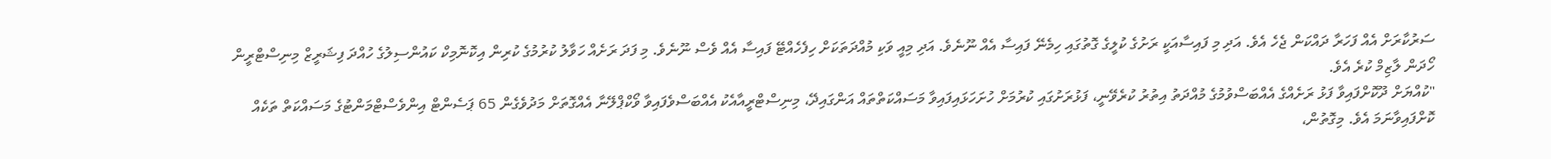ސަރުކާރަށް އެއް ފަހަރާ ދައްކަން ޖެހެ އެވެ. އަދި މި ފައިސާއަކީ ރަށުގެ ކުލީގެ ގޮތުގައި ހިމެނޭ ފައިސާ އެއް ނޫނެވެ. އަދި މިއީ ވަކި މުއްދަތަކަށް ހިފެހެއްޓޭ ފައިސާ އެއް ވެސް ނޫނެވެ. މި ފަދަ ރަށެއް ހަވާލު ކުރުމުގެ ކުރިން އިކޮނޮމިކް ކައުންސިލުގެ ހުއްދަ ފިޝަރީޒް މިނިސްޓްރީން ހޯދަން ލާޒިމް ކުރެ އެވެ.
"ކުއްޔަށް ދޫކޮށްފައިވާ ފަޅު ރަށެއްގެ އެއްބަސްވުމުގެ މުއްދަތު އިތުރު ކުރެވޭނީ، ފަޅުރަށުގައި ކުރުމަށް ހުށަހަޅައިފައިވާ މަސައްކަތްތައް އަންގައިދޭ، މިނިސްޓްރީއާއެކު އެއްބަސްވެފައިވާ ވޯކްޕްލޭނާ އެއްގޮތަށް މަދުވެގެން 65 ޕަސެންޓް އިންވެސްޓްމަންޓުގެ މަސައްކަތް ތަކެއް ކޮށްފައިވާނަމަ އެވެ. މިގޮތުން،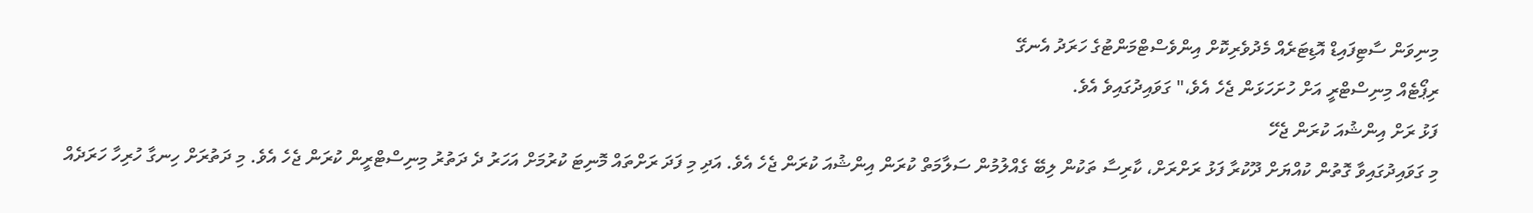މިނިވަން ސާޓިފައިޑް އޮޑިޓަރެއް މެދުވެރިކޮށް އިންވެސްޓްމަންޓުގެ ހަރަދު އެނގޭ
ރިޕޯޓެއް މިނިސްޓްރީ އަށް ހުށަހަޅަން ޖެހެ އެވެ،" ގަވައިދުގައިވެ އެވެ.
ފަޅު ރަށް އިންޝުއަ ކުރަން ޖެހޭ
މި ގަވައިދުގައިވާ ގޮތުން ކުއްޔަށް ދޫކުރާ ފަޅު ރަށްރަށް، ކާރިސާ ތަކުން ލިބޭ ގެއްލުމުން ސަލާމަތް ކުރަން އިންޝުއަ ކުރަން ޖެހެ އެވެ. އަދި މި ފަދަ ރަށްތައް މޮނިޓަ ކުރުމަށް އަހަރު ދެ ދަތުރު މިނިސްޓްރީން ކުރަން ޖެހެ އެވެ. މި ދަތުރަށް ހިނގާ ހުރިހާ ހަރަދެއް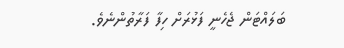ބަލައްޓަން ޖެހެނީ ފަޅުރަށް ހިފާ ފަރާތުންނެވެ.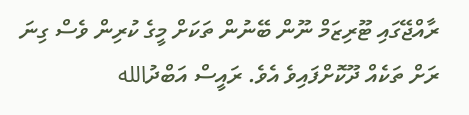ރާއްޖޭގައި ޓޫރިޒަމް ނޫން ބޭނުން ތަކަށް މީގެ ކުރިން ވެސް ގިނަ ރަށް ތަކެއް ދޫކޮށްފައިވެ އެވެ. ރައީސް އަބްދުالله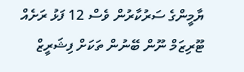ޔާމީންގެ ސަރުކާރުން ވެސް 12 ފަޅު ރަށެއް ޓޫރިޒަމް ނޫން ބޭނުން ތަކަށް ފިޝަރީޒް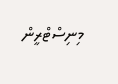މިނިސްޓްރީން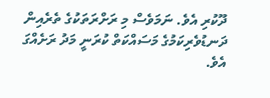ދޫކުރި އެވެ. ނަމަވެސް މި ރަށްރަތަކުގެ ތެރެއިން ދަނޑުވެރިކަމުގެ މަސައްކަތް ކުރަނީ މަދު ރަށެއްގަ އެވެ.